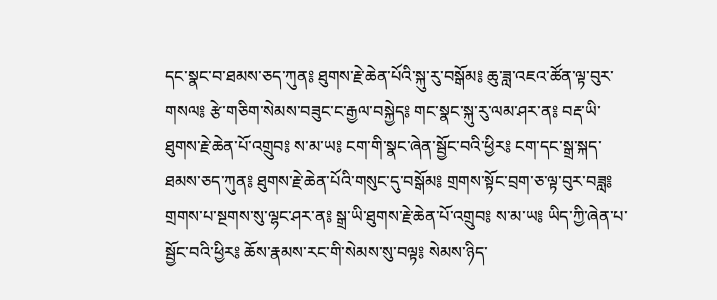དང་སྣང་བ་ཐམས་ཅད་ཀུན༔ ཐུགས་རྗེ་ཆེན་པོའི་སྐུ་རུ་བསྒོམ༔ ཆུ་ཟླ་འཇའ་ཚོན་ལྟ་བུར་གསལ༔ རྩེ་གཅིག་སེམས་བཟུང་ང་རྒྱལ་བསྐྱེད༔ གང་སྣང་སྐུ་རུ་ལམ་ཤར་ན༔ བརྡ་ཡི་ཐུགས་རྗེ་ཆེན་པོ་འགྲུབ༔ ས་མ་ཡ༔ ངག་གི་སྣང་ཞེན་སྦྱོང་བའི་ཕྱིར༔ ངག་དང་སྒྲ་སྐད་ཐམས་ཅད་ཀུན༔ ཐུགས་རྗེ་ཆེན་པོའི་གསུང་དུ་བསྒོམ༔ གྲགས་སྟོང་བྲག་ཅ་ལྟ་བུར་བཟླ༔ གྲགས་པ་སྔགས་སུ་ལྷང་ཤར་ན༔ སྒྲ་ཡི་ཐུགས་རྗེ་ཆེན་པོ་འགྲུབ༔ ས་མ་ཡ༔ ཡིད་ཀྱི་ཞེན་པ་སྦྱོང་བའི་ཕྱིར༔ ཆོས་རྣམས་རང་གི་སེམས་སུ་བལྟ༔ སེམས་ཉིད་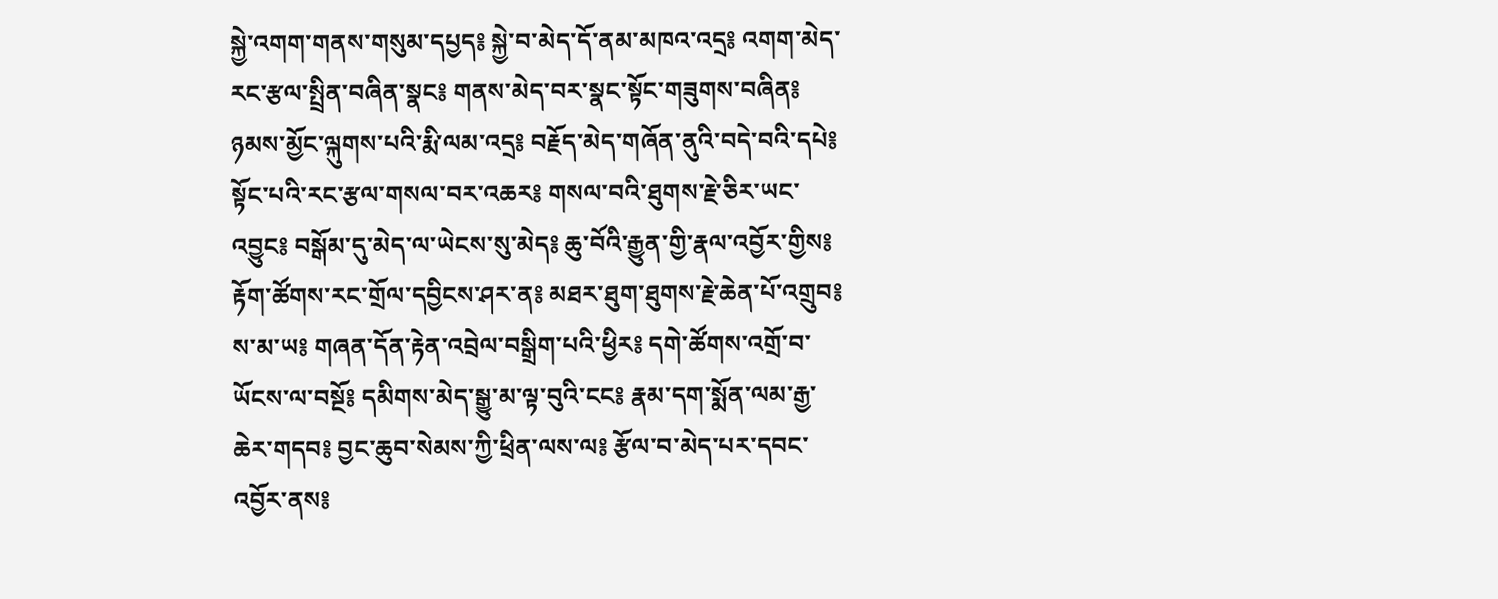སྐྱེ་འགག་གནས་གསུམ་དཔྱད༔ སྐྱེ་བ་མེད་དོ་ནམ་མཁའ་འདྲ༔ འགག་མེད་རང་རྩལ་སྤྲིན་བཞིན་སྣང༔ གནས་མེད་བར་སྣང་སྟོང་གཟུགས་བཞིན༔ ཉམས་མྱོང་ལྐུགས་པའི་རྨི་ལམ་འདྲ༔ བརྗོད་མེད་གཞོན་ནུའི་བདེ་བའི་དཔེ༔ སྟོང་པའི་རང་རྩལ་གསལ་བར་འཆར༔ གསལ་བའི་ཐུགས་རྗེ་ཅིར་ཡང་འབྱུང༔ བསྒོམ་དུ་མེད་ལ་ཡེངས་སུ་མེད༔ ཆུ་བོའི་རྒྱུན་གྱི་རྣལ་འབྱོར་གྱིས༔ རྟོག་ཚོགས་རང་གྲོལ་དབྱིངས་ཤར་ན༔ མཐར་ཐུག་ཐུགས་རྗེ་ཆེན་པོ་འགྲུབ༔ ས་མ་ཡ༔ གཞན་དོན་རྟེན་འབྲེལ་བསྒྲིག་པའི་ཕྱིར༔ དགེ་ཚོགས་འགྲོ་བ་ཡོངས་ལ་བསྔོ༔ དམིགས་མེད་སྒྱུ་མ་ལྟ་བུའི་ངང༔ རྣམ་དག་སྨོན་ལམ་རྒྱ་ཆེར་གདབ༔ བྱང་ཆུབ་སེམས་ཀྱི་ཕྲིན་ལས་ལ༔ རྩོལ་བ་མེད་པར་དབང་འབྱོར་ནས༔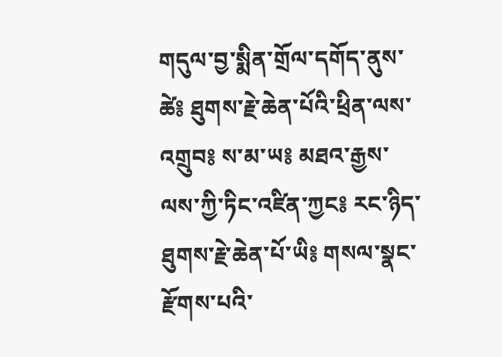གདུལ་བྱ་སྨིན་གྲོལ་དགོད་ནུས་ཚེ༔ ཐུགས་རྗེ་ཆེན་པོའི་ཕྲིན་ལས་འགྲུབ༔ ས་མ་ཡ༔ མཐའ་རྒྱས་ལས་ཀྱི་ཏིང་འཛིན་ཀྱང༔ རང་ཉིད་ཐུགས་རྗེ་ཆེན་པོ་ཡི༔ གསལ་སྣང་རྫོགས་པའི་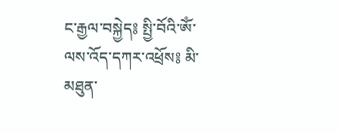ང་རྒྱལ་བསྐྱེད༔ སྤྱི་བོའི་ཨོཾ་ལས་འོད་དཀར་འཕྲོས༔ མི་མཐུན་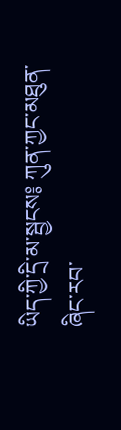ཡིད་ཀྱི་དྲི་མ་སྦྱངས༔ ཀུན་ཀྱང་མཐུན་ཞིང་རབ་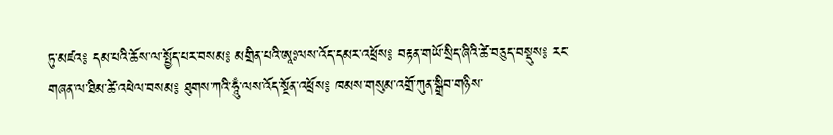ཏུ་མཛའ༔ དམ་པའི་ཆོས་ལ་སྤྱོད་པར་བསམ༔ མགྲིན་པའི་ཨཱཿལས་འོད་དམར་འཕྲོས༔ བརྟན་གཡོ་སྲིད་ཞིའི་ཚེ་བཅུད་བསྡུས༔ རང་གཞན་ལ་ཐིམ་ཚེ་འཕེལ་བསམ༔ ཐུགས་ཀའི་ཧཱུྃ་ལས་འོད་སྔོན་འཕྲོས༔ ཁམས་གསུམ་འགྲོ་ཀུན་སྒྲིབ་གཉིས་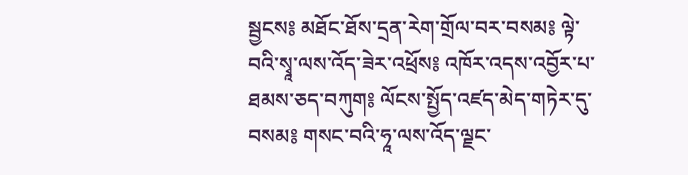སྦྱངས༔ མཐོང་ཐོས་དྲན་རེག་གྲོལ་བར་བསམ༔ ལྟེ་བའི་སྭཱ་ལས་འོད་ཟེར་འཕྲོས༔ འཁོར་འདས་འབྱོར་པ་ཐམས་ཅད་བཀུག༔ ལོངས་སྤྱོད་འཛད་མེད་གཏེར་དུ་བསམ༔ གསང་བའི་ཧཱ་ལས་འོད་ལྗང་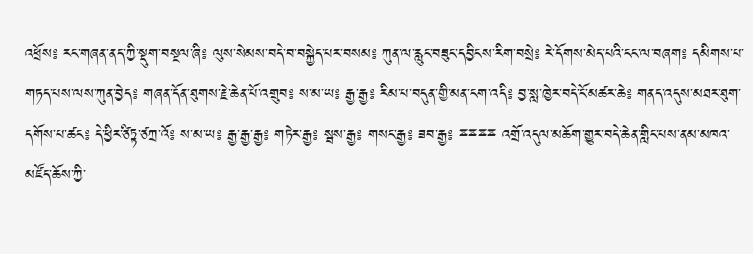འཕྲོས༔ རང་གཞན་ནད་ཀྱི་སྡུག་བསྔལ་ཞི༔ ལུས་སེམས་བདེ་བ་བསྐྱེད་པར་བསམ༔ ཀུན་ལ་རླུང་བཟུང་དབྱིངས་རིག་བསྲེ༔ རེ་དོགས་མེད་པའི་ངང་ལ་བཞག༔ དམིགས་པ་གཏད་པས་ལས་ཀུན་བྱེད༔ གཞན་དོན་ཐུགས་རྗེ་ཆེན་པོ་འགྲུབ༔ ས་མ་ཡ༔ རྒྱ་རྒྱ༔ རིམ་པ་བདུན་གྱི་མན་ངག་འདི༔ བྱ་སླ་ཁྱེར་བདེ་ངོ་མཚར་ཆེ༔ གནད་འདུས་མཐར་ཐུག་དགོས་པ་ཚང༔ དེ་ཕྱིར་ཙིཏྟ་ཙཀྲ་འོ༔ ས་མ་ཡ༔ རྒྱ་རྒྱ་རྒྱ༔ གཏེར་རྒྱ༔ སྦས་རྒྱ༔ གསང་རྒྱ༔ ཟབ་རྒྱ༔ ྈྈྈྈ འགྲོ་འདུལ་མཆོག་གྱུར་བདེ་ཆེན་གླིང་པས་ནམ་མཁའ་མཛོད་ཆོས་ཀྱི་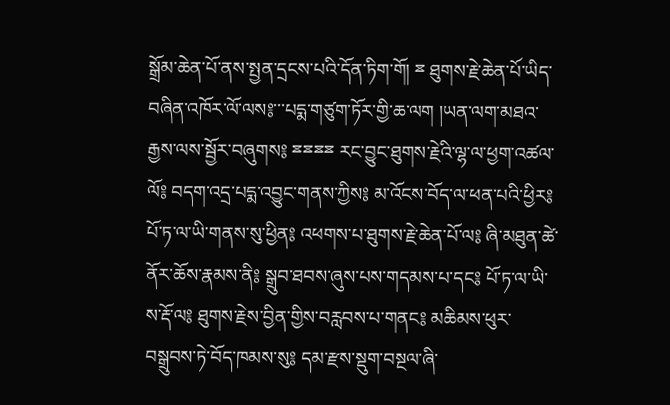སྒྲོམ་ཆེན་པོ་ནས་སྤྱན་དྲངས་པའི་དོན་ཏིག་གོ། ྈ ཐུགས་རྗེ་ཆེན་པོ་ཡིད་བཞིན་འཁོར་ལོ་ལས༔་་་པདྨ་གཙུག་ཏོར་གྱི་ཆ་ལག །ཡན་ལག་མཐའ་རྒྱས་ལས་སྦྱོར་བཞུགས༔ ྈྈྈྈ རང་བྱུང་ཐུགས་རྗེའི་ལྷ་ལ་ཕྱག་འཚལ་ལོ༔ བདག་འདྲ་པདྨ་འབྱུང་གནས་ཀྱིས༔ མ་འོངས་བོད་ལ་ཕན་པའི་ཕྱིར༔ པོ་ཏ་ལ་ཡི་གནས་སུ་ཕྱིན༔ འཕགས་པ་ཐུགས་རྗེ་ཆེན་པོ་ལ༔ ཞི་མཐུན་ཚེ་ནོར་ཆོས་རྣམས་ནི༔ སྒྲུབ་ཐབས་ཞུས་པས་གདམས་པ་དང༔ པོ་ཏ་ལ་ཡི་ས་རྡོ་ལ༔ ཐུགས་རྗེས་བྱིན་གྱིས་བརླབས་པ་གནང༔ མཆིམས་ཕུར་བསྒྲུབས་ཏེ་བོད་ཁམས་སུ༔ དམ་རྫས་སྡུག་བསྔལ་ཞི་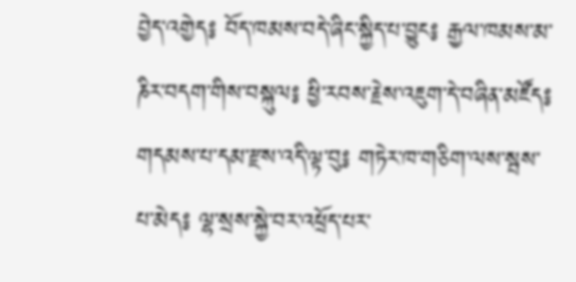བྱེད་འགྱེད༔ བོད་ཁམས་བདེ་ཞིང་སྐྱིད་པ་བྱུང༔ རྒྱལ་ཁམས་མ་ཎིར་བདག་གིས་བསྐུལ༔ ཕྱི་རབས་རྗེས་འཇུག་དེ་བཞིན་མཛོད༔ གདམས་པ་དམ་རྫས་འདི་ལྟ་བུ༔ གཏེར་ཁ་གཅིག་ལས་སྦས་པ་མེད༔ ལྷ་སྲས་སྐྱེ་བར་འཕྲོད་པར་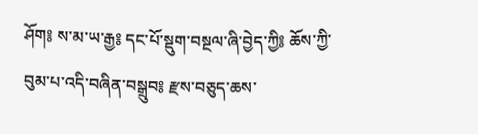ཤོག༔ ས་མ་ཡ་རྒྱ༔ དང་པོ་སྡུག་བསྔལ་ཞི་བྱེད་ཀྱི༔ ཆོས་ཀྱི་བུམ་པ་འདི་བཞིན་བསྒྲུབ༔ རྫས་བཅུད་ཆས་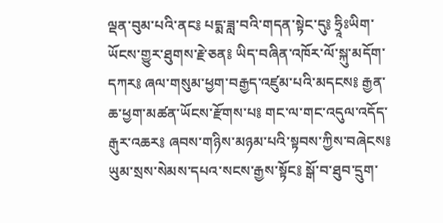ལྡན་བུམ་པའི་ནང༔ པདྨ་ཟླ་བའི་གདན་སྟེང་དུ༔ ཧྲཱིཿཡིག་ཡོངས་གྱུར་ཐུགས་རྗེ་ཅན༔ ཡིད་བཞིན་འཁོར་ལོ་སྐུ་མདོག་དཀར༔ ཞལ་གསུམ་ཕྱག་བརྒྱད་འཛུམ་པའི་མདངས༔ རྒྱན་ཆ་ཕྱག་མཚན་ཡོངས་རྫོགས་པ༔ གང་ལ་གང་འདུལ་འདོད་རྒུར་འཆར༔ ཞབས་གཉིས་མཉམ་པའི་སྟབས་ཀྱིས་བཞེངས༔ ཡུམ་སྲས་སེམས་དཔའ་སངས་རྒྱས་སྟོང༔ སྒོ་བ་ཐུབ་དྲུག་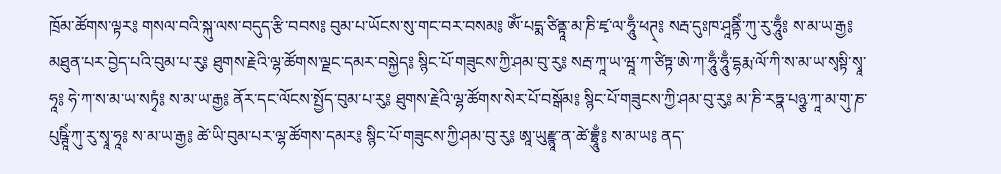ཁྲོམ་ཚོགས་ལྟར༔ གསལ་བའི་སྐུ་ལས་བདུད་རྩི་བབས༔ བུམ་པ་ཡོངས་སུ་གང་བར་བསམ༔ ཨོཾ་པདྨ་ཙིནྟཱ་མ་ཎི་ཛྭ་ལ་ཧཱུྃ་ཕཊ྄༔ སརྦ་དུཿཁ་ཤཱནྟིཾ་ཀུ་རུ་ཧཱུྃ༔ ས་མ་ཡ་རྒྱ༔ མཐུན་པར་བྱེད་པའི་བུམ་པ་རུ༔ ཐུགས་རྗེའི་ལྷ་ཚོགས་ལྗང་དམར་བསྐྱེད༔ སྙིང་པོ་གཟུངས་ཀྱི་ཤམ་བུ་རུ༔ སརྦ་ཀཱ་ཡ་ཝཱ་ཀ་ཙིཏྟ་ཨེ་ཀ་ཧཱུྃ་ཧཱུྃ་དྷརྨ་ལོ་ཀི་ས་མ་ཡ་སྭསྟི་སྭཱ་ཧཱ༔ ཧེ་ཀ་ས་མ་ཡ་སཏྭཾ༔ ས་མ་ཡ་རྒྱ༔ ནོར་དང་ལོངས་སྤྱོད་བུམ་པ་རུ༔ ཐུགས་རྗེའི་ལྷ་ཚོགས་སེར་པོ་བསྒོམ༔ སྙིང་པོ་གཟུངས་ཀྱི་ཤམ་བུ་རུ༔ མ་ཎི་རཏྣ་པཉྩ་ཀཱ་མ་གུ་ཎ་པུཥྚཱིཾ་ཀུ་རུ་སྭཱ་ཧཱ༔ ས་མ་ཡ་རྒྱ༔ ཚེ་ཡི་བུམ་པར་ལྷ་ཚོགས་དམར༔ སྙིང་པོ་གཟུངས་ཀྱི་ཤམ་བུ་རུ༔ ཨཱ་ཡུརྫྙཱ་ན་ཚེ་བྷྲཱུྃ༔ ས་མ་ཡ༔ ནད་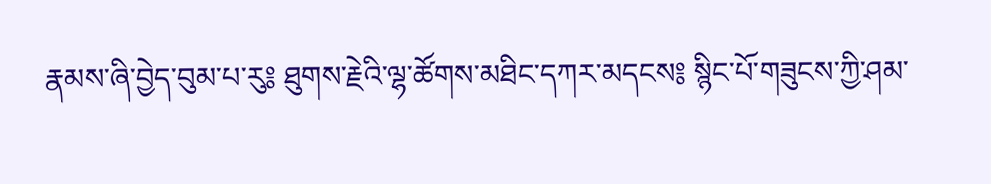རྣམས་ཞི་བྱེད་བུམ་པ་རུ༔ ཐུགས་རྗེའི་ལྷ་ཚོགས་མཐིང་དཀར་མདངས༔ སྙིང་པོ་གཟུངས་ཀྱི་ཤམ་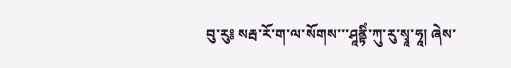བུ་རུ༔ སརྦ་རོ་ག་ལ་སོགས་་་ཤཱནྟིཾ་ཀུ་རུ་སྭཱ་ཧཱ། ཞེས་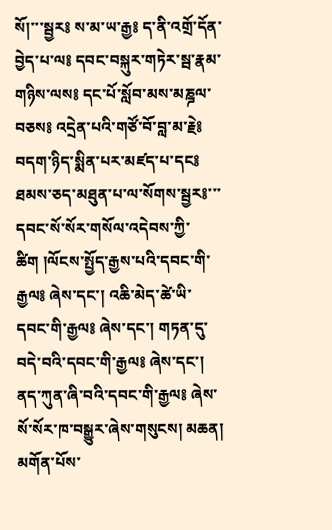སོ།་་་སྦྱར༔ ས་མ་ཡ་རྒྱ༔ ད་ནི་འགྲོ་དོན་བྱེད་པ་ལ༔ དབང་བསྐུར་གཏེར་སྦ་རྣམ་གཉིས་ལས༔ དང་པོ་སློབ་མས་མཎྜལ་བཅས༔ འདྲེན་པའི་གཙོ་བོ་བླ་མ་རྗེ༔ བདག་ཉིད་སྨིན་པར་མཛད་པ་དང༔ ཐམས་ཅད་མཐུན་པ་ལ་སོགས་སྦྱར༔་་་དབང་སོ་སོར་གསོལ་འདེབས་ཀྱི་ཚིག །ལོངས་སྤྱོད་རྒྱས་པའི་དབང་གི་རྒྱལ༔ ཞེས་དང་། འཆི་མེད་ཚེ་ཡི་དབང་གི་རྒྱལ༔ ཞེས་དང་། གཏན་དུ་བདེ་བའི་དབང་གི་རྒྱལ༔ ཞེས་དང་། ནད་ཀུན་ཞི་བའི་དབང་གི་རྒྱལ༔ ཞེས་སོ་སོར་ཁ་བསྒྱུར་ཞེས་གསུངས། མཆན། མགོན་པོས་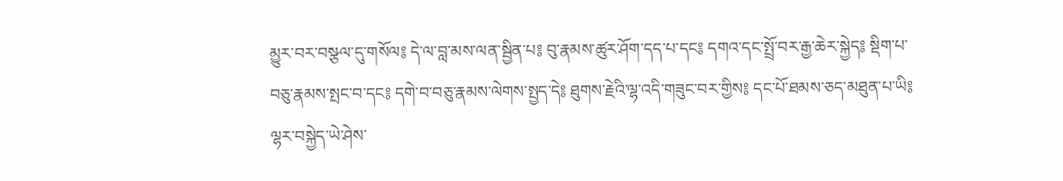མྱུར་བར་བསྩལ་དུ་གསོལ༔ དེ་ལ་བླ་མས་ལན་སྦྱིན་པ༔ བུ་རྣམས་ཚུར་ཤོག་དད་པ་དང༔ དགའ་དང་སྤྲོ་བར་རྒྱ་ཆེར་སྐྱེད༔ སྡིག་པ་བཅུ་རྣམས་སྤང་བ་དང༔ དགེ་བ་བཅུ་རྣམས་ལེགས་སྤྱད་དེ༔ ཐུགས་རྗེའི་ལྷ་འདི་གཟུང་བར་གྱིས༔ དང་པོ་ཐམས་ཅད་མཐུན་པ་ཡི༔ ལྷར་བསྐྱེད་ཡེ་ཤེས་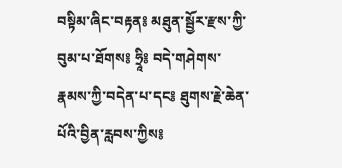བསྟིམ་ཞིང་བརྟན༔ མཐུན་སྦྱོར་རྫས་ཀྱི་བུམ་པ་ཐོགས༔ ཧྲཱི༔ བདེ་གཤེགས་རྣམས་ཀྱི་བདེན་པ་དང༔ ཐུགས་རྗེ་ཆེན་པོའི་བྱིན་རླབས་ཀྱིས༔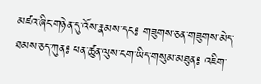མཛའ་ཞིང་གཉེན་དུ་འོས་རྣམས་དང༔ གཟུགས་ཅན་གཟུགས་མེད་ཐམས་ཅད་ཀུན༔ ཕན་ཚུན་ལུས་ངག་ཡིད་གསུམ་མཐུན༔ འཇིག་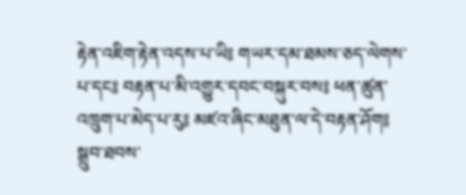རྟེན་འཇིག་རྟེན་འདས་པ་ཡི༔ གཡར་དམ་ཐམས་ཅད་ལེགས་པ་དང༔ བརྟན་པ་མི་འགྱུར་དབང་བསྐུར་བས༔ ཕན་ཚུན་འཁྲུག་པ་མེད་པ་རུ༔ མཛའ་ཞིང་མཐུན་ལ་དེ་བརྟན་ཤོག༔ སྒྲུབ་ཐབས་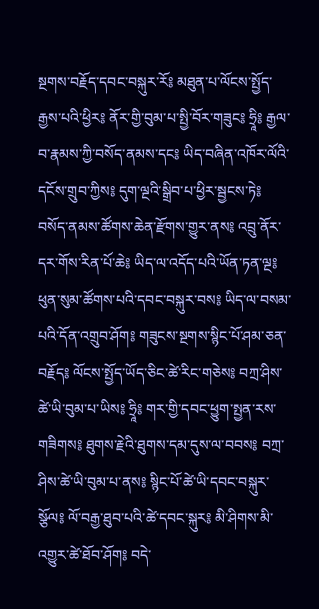སྔགས་བརྗོད་དབང་བསྐུར་རོ༔ མཐུན་པ་ལོངས་སྤྱོད་རྒྱས་པའི་ཕྱིར༔ ནོར་གྱི་བུམ་པ་སྤྱི་བོར་གཟུང༔ ཧྲཱི༔ རྒྱལ་བ་རྣམས་ཀྱི་བསོད་ནམས་དང༔ ཡིད་བཞིན་འཁོར་ལོའི་དངོས་གྲུབ་ཀྱིས༔ དུག་ལྔའི་སྒྲིབ་པ་ཕྱིར་སྦྱངས་ཏེ༔ བསོད་ནམས་ཚོགས་ཆེན་རྫོགས་གྱུར་ནས༔ འབྲུ་ནོར་དར་གོས་རིན་པོ་ཆེ༔ ཡིད་ལ་འདོད་པའི་ཡོན་ཏན་ལྔ༔ ཕུན་སུམ་ཚོགས་པའི་དབང་བསྐུར་བས༔ ཡིད་ལ་བསམ་པའི་དོན་འགྲུབ་ཤོག༔ གཟུངས་སྔགས་སྙིང་པོ་ཤམ་ཅན་བརྗོད༔ ལོངས་སྤྱོད་ཡོད་ཅིང་ཚེ་རིང་གཅེས༔ བཀྲ་ཤིས་ཚེ་ཡི་བུམ་པ་ཡིས༔ ཧྲཱི༔ གར་གྱི་དབང་ཕྱུག་སྤྱན་རས་གཟིགས༔ ཐུགས་རྗེའི་ཐུགས་དམ་དུས་ལ་བབས༔ བཀྲ་ཤིས་ཚེ་ཡི་བུམ་པ་ནས༔ སྙིང་པོ་ཚེ་ཡི་དབང་བསྐུར་སྩོལ༔ ལོ་བརྒྱ་ཐུབ་པའི་ཚེ་དབང་སྐུར༔ མི་ཤིགས་མི་འགྱུར་ཚེ་ཐོབ་ཤོག༔ བདེ་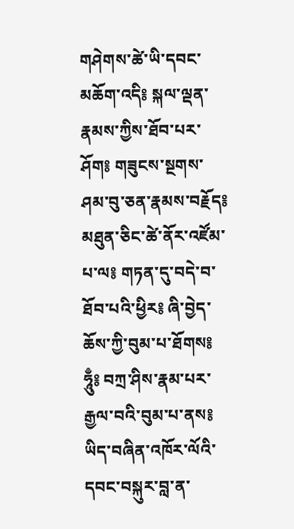གཤེགས་ཚེ་ཡི་དབང་མཆོག་འདི༔ སྐལ་ལྡན་རྣམས་ཀྱིས་ཐོབ་པར་ཤོག༔ གཟུངས་སྔགས་ཤམ་བུ་ཅན་རྣམས་བརྗོད༔ མཐུན་ཅིང་ཚེ་ནོར་འཛོམ་པ་ལ༔ གཏན་དུ་བདེ་བ་ཐོབ་པའི་ཕྱིར༔ ཞི་བྱེད་ཆོས་ཀྱི་བུམ་པ་ཐོགས༔ ཧཱུྃ༔ བཀྲ་ཤིས་རྣམ་པར་རྒྱལ་བའི་བུམ་པ་ནས༔ ཡིད་བཞིན་འཁོར་ལོའི་དབང་བསྐུར་བླ་ན་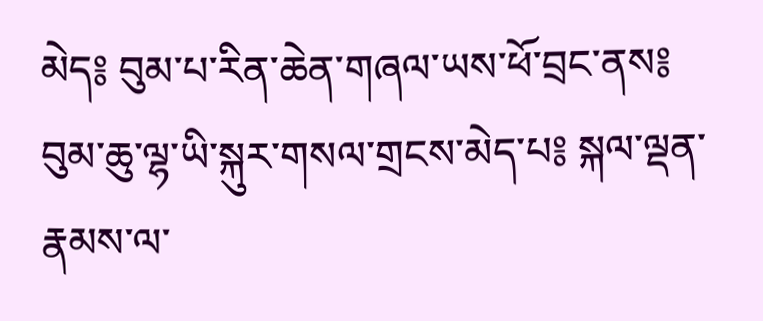མེད༔ བུམ་པ་རིན་ཆེན་གཞལ་ཡས་ཕོ་བྲང་ནས༔ བུམ་ཆུ་ལྷ་ཡི་སྐུར་གསལ་གྲངས་མེད་པ༔ སྐལ་ལྡན་རྣམས་ལ་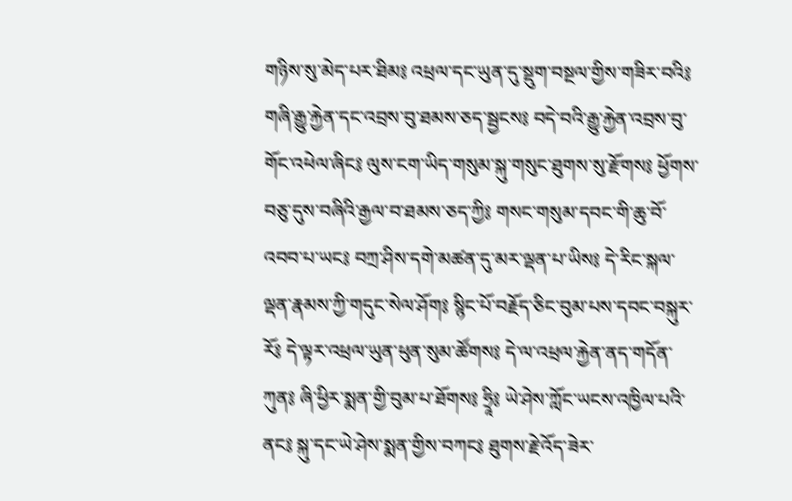གཉིས་སུ་མེད་པར་ཐིམ༔ འཕྲལ་དང་ཡུན་དུ་སྡུག་བསྔལ་གྱིས་གཟིར་བའི༔ གཞི་རྒྱུ་རྐྱེན་དང་འབྲས་བུ་ཐམས་ཅད་སྦྱངས༔ བདེ་བའི་རྒྱུ་རྐྱེན་འབྲས་བུ་གོང་འཕེལ་ཞིང༔ ལུས་ངག་ཡིད་གསུམ་སྐུ་གསུང་ཐུགས་སུ་རྫོགས༔ ཕྱོགས་བཅུ་དུས་བཞིའི་རྒྱལ་བ་ཐམས་ཅད་ཀྱི༔ གསང་གསུམ་དབང་གི་ཆུ་བོ་འབབ་པ་ཡང༔ བཀྲ་ཤིས་དགེ་མཚན་དུ་མར་ལྡན་པ་ཡིས༔ དེ་རིང་སྐལ་ལྡན་རྣམས་ཀྱི་གདུང་སེལ་ཤོག༔ སྙིང་པོ་བརྗོད་ཅིང་བུམ་པས་དབང་བསྐུར་རོ༔ དེ་ལྟར་འཕྲལ་ཡུན་ཕུན་སུམ་ཚོགས༔ དེ་ལ་འཕྲལ་རྐྱེན་ནད་གདོན་ཀུན༔ ཞི་ཕྱིར་སྨན་གྱི་བུམ་པ་ཐོགས༔ ཧྲཱི༔ ཡེ་ཤེས་ཀློང་ཡངས་འཁྱིལ་པའི་ནང༔ སྐུ་དང་ཡེ་ཤེས་སྨན་གྱིས་བཀང༔ ཐུགས་རྗེ་འོད་ཟེར་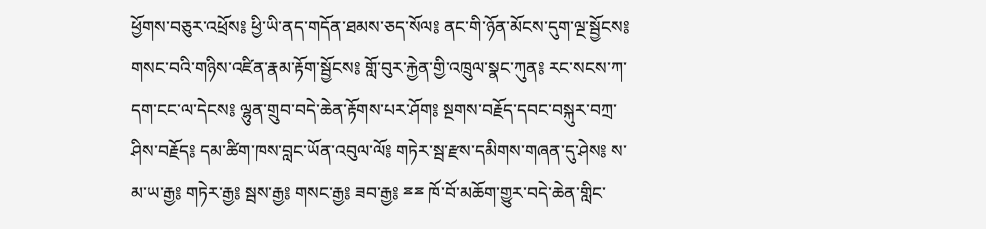ཕྱོགས་བཅུར་འཕྲོས༔ ཕྱི་ཡི་ནད་གདོན་ཐམས་ཅད་སོལ༔ ནང་གི་ཉོན་མོངས་དུག་ལྔ་སྦྱོངས༔ གསང་བའི་གཉིས་འཛིན་རྣམ་རྟོག་སྦྱོངས༔ གློ་བུར་རྐྱེན་གྱི་འཁྲུལ་སྣང་ཀུན༔ རང་སངས་ཀ་དག་ངང་ལ་དེངས༔ ལྷུན་གྲུབ་བདེ་ཆེན་རྟོགས་པར་ཤོག༔ སྔགས་བརྗོད་དབང་བསྐུར་བཀྲ་ཤིས་བརྗོད༔ དམ་ཚིག་ཁས་བླང་ཡོན་འབུལ་ལོ༔ གཏེར་སྦ་རྫས་དམིགས་གཞན་དུ་ཤེས༔ ས་མ་ཡ་རྒྱ༔ གཏེར་རྒྱ༔ སྦས་རྒྱ༔ གསང་རྒྱ༔ ཟབ་རྒྱ༔ ྈྈ ཁོ་བོ་མཆོག་གྱུར་བདེ་ཆེན་གླིང་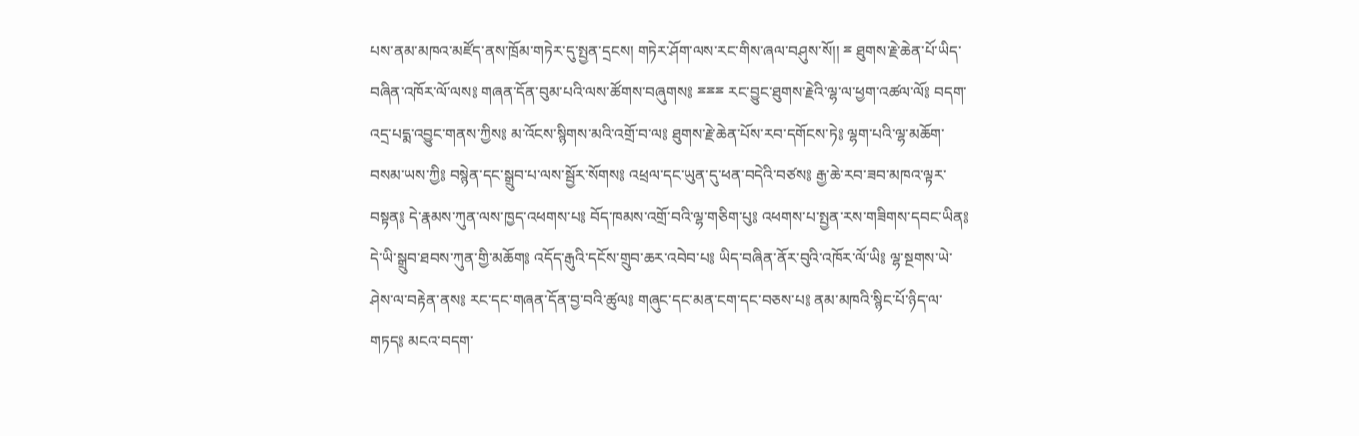པས་ནམ་མཁའ་མཛོད་ནས་ཁྲོམ་གཏེར་དུ་སྤྱན་དྲངས། གཏེར་ཤོག་ལས་རང་གིས་ཞལ་བཤུས་སོ།། ྈ ཐུགས་རྗེ་ཆེན་པོ་ཡིད་བཞིན་འཁོར་ལོ་ལས༔ གཞན་དོན་བུམ་པའི་ལས་ཚོགས་བཞུགས༔ ྈྈྈ རང་བྱུང་ཐུགས་རྗེའི་ལྷ་ལ་ཕྱག་འཚལ་ལོ༔ བདག་འདྲ་པདྨ་འབྱུང་གནས་ཀྱིས༔ མ་འོངས་སྙིགས་མའི་འགྲོ་བ་ལ༔ ཐུགས་རྗེ་ཆེན་པོས་རབ་དགོངས་ཏེ༔ ལྷག་པའི་ལྷ་མཆོག་བསམ་ཡས་ཀྱི༔ བསྙེན་དང་སྒྲུབ་པ་ལས་སྦྱོར་སོགས༔ འཕྲལ་དང་ཡུན་དུ་ཕན་བདེའི་བཙས༔ རྒྱ་ཆེ་རབ་ཟབ་མཁའ་ལྟར་བསྟན༔ དེ་རྣམས་ཀུན་ལས་ཁྱད་འཕགས་པ༔ བོད་ཁམས་འགྲོ་བའི་ལྷ་གཅིག་པུ༔ འཕགས་པ་སྤྱན་རས་གཟིགས་དབང་ཡིན༔ དེ་ཡི་སྒྲུབ་ཐབས་ཀུན་གྱི་མཆོག༔ འདོད་རྒུའི་དངོས་གྲུབ་ཆར་འབེབ་པ༔ ཡིད་བཞིན་ནོར་བུའི་འཁོར་ལོ་ཡི༔ ལྷ་སྔགས་ཡེ་ཤེས་ལ་བརྟེན་ནས༔ རང་དང་གཞན་དོན་བྱ་བའི་ཚུལ༔ གཞུང་དང་མན་ངག་དང་བཅས་པ༔ ནམ་མཁའི་སྙིང་པོ་ཉིད་ལ་གཏད༔ མངའ་བདག་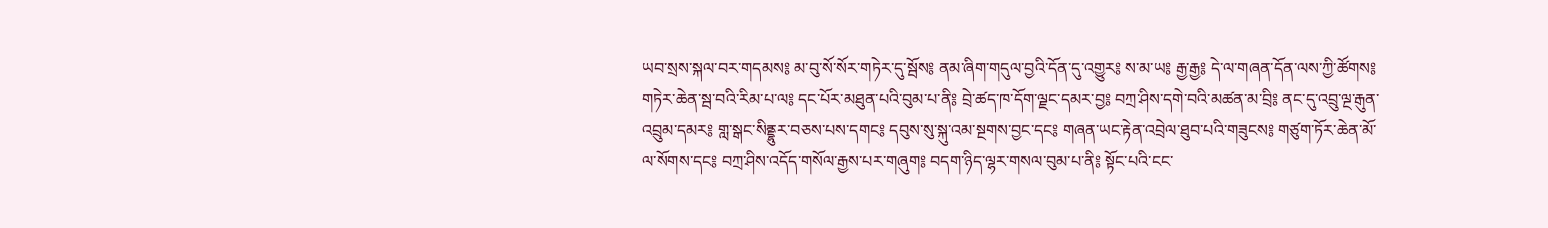ཡབ་སྲས་སྐལ་བར་གདམས༔ མ་བུ་སོ་སོར་གཏེར་དུ་སྦོས༔ ནམ་ཞིག་གདུལ་བྱའི་དོན་དུ་འགྱུར༔ ས་མ་ཡ༔ རྒྱ་རྒྱ༔ དེ་ལ་གཞན་དོན་ལས་ཀྱི་ཚོགས༔ གཏེར་ཆེན་སྦ་བའི་རིམ་པ་ལ༔ དང་པོར་མཐུན་པའི་བུམ་པ་ནི༔ བྲེ་ཚད་ཁ་དོག་ལྗང་དམར་བྱ༔ བཀྲ་ཤིས་དགེ་བའི་མཚན་མ་བྲི༔ ནང་དུ་འབྲུ་ལྔ་རྒུན་འབྲུམ་དམར༔ གླ་སྒང་སིནྡྷུར་བཅས་པས་དགང༔ དབུས་སུ་སྐུ་འམ་སྔགས་བྱང་དང༔ གཞན་ཡང་རྟེན་འབྲེལ་ཐུབ་པའི་གཟུངས༔ གཙུག་ཏོར་ཆེན་མོ་ལ་སོགས་དང༔ བཀྲ་ཤིས་འདོད་གསོལ་རྒྱས་པར་གཞུག༔ བདག་ཉིད་ལྷར་གསལ་བུམ་པ་ནི༔ སྟོང་པའི་ངང་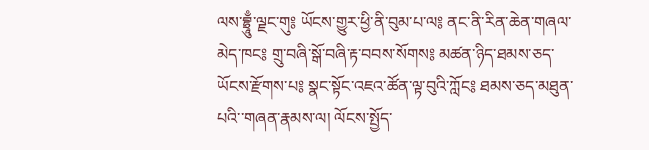ལས་བྷྲཱུྃ་ལྗང་གུ༔ ཡོངས་གྱུར་ཕྱི་ནི་བུམ་པ་ལ༔ ནང་ནི་རིན་ཆེན་གཞལ་མེད་ཁང༔ གྲུ་བཞི་སྒོ་བཞི་རྟ་བབས་སོགས༔ མཚན་ཉིད་ཐམས་ཅད་ཡོངས་རྫོགས་པ༔ སྣང་སྟོང་འཇའ་ཚོན་ལྟ་བུའི་ཀློང༔ ཐམས་ཅད་མཐུན་པའི་་གཞན་རྣམས་ལ། ལོངས་སྤྱོད་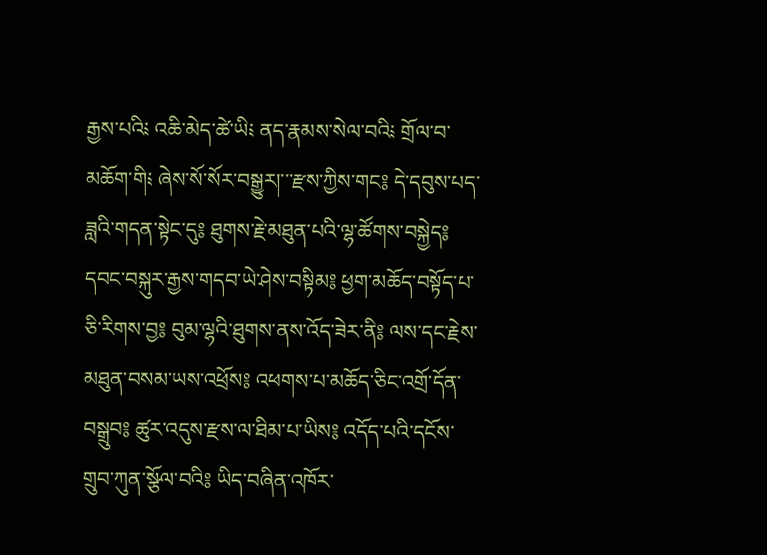རྒྱས་པའི༴ འཆི་མེད་ཚེ་ཡི༴ ནད་རྣམས་སེལ་བའི༴ གྲོལ་བ་མཆོག་གི༴ ཞེས་སོ་སོར་བསྒྱུར།་་་རྫས་ཀྱིས་གང༔ དེ་དབུས་པད་ཟླའི་གདན་སྟེང་དུ༔ ཐུགས་རྗེ་མཐུན་པའི་ལྷ་ཚོགས་བསྐྱེད༔ དབང་བསྐུར་རྒྱས་གདབ་ཡེ་ཤེས་བསྟིམ༔ ཕྱག་མཆོད་བསྟོད་པ་ཅི་རིགས་བྱ༔ བུམ་ལྷའི་ཐུགས་ནས་འོད་ཟེར་ནི༔ ལས་དང་རྗེས་མཐུན་བསམ་ཡས་འཕྲོས༔ འཕགས་པ་མཆོད་ཅིང་འགྲོ་དོན་བསྒྲུབ༔ ཚུར་འདུས་རྫས་ལ་ཐིམ་པ་ཡིས༔ འདོད་པའི་དངོས་གྲུབ་ཀུན་སྩོལ་བའི༔ ཡིད་བཞིན་འཁོར་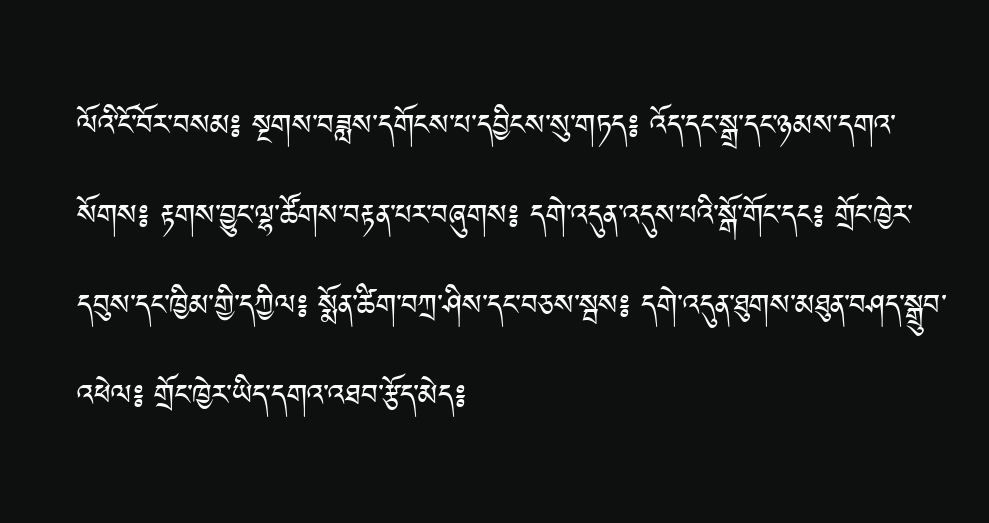ལོའི་ངོ་བོར་བསམ༔ སྔགས་བཟླས་དགོངས་པ་དབྱིངས་སུ་གཏད༔ འོད་དང་སྒྲ་དང་ཉམས་དགའ་སོགས༔ རྟགས་བྱུང་ལྷ་ཚོགས་བརྟན་པར་བཞུགས༔ དགེ་འདུན་འདུས་པའི་སྒོ་གོང་དང༔ གྲོང་ཁྱེར་དབུས་དང་ཁྱིམ་གྱི་དཀྱིལ༔ སྨོན་ཚིག་བཀྲ་ཤིས་དང་བཅས་སྦས༔ དགེ་འདུན་ཐུགས་མཐུན་བཤད་སྒྲུབ་འཕེལ༔ གྲོང་ཁྱེར་ཡིད་དགའ་འཐབ་རྩོད་མེད༔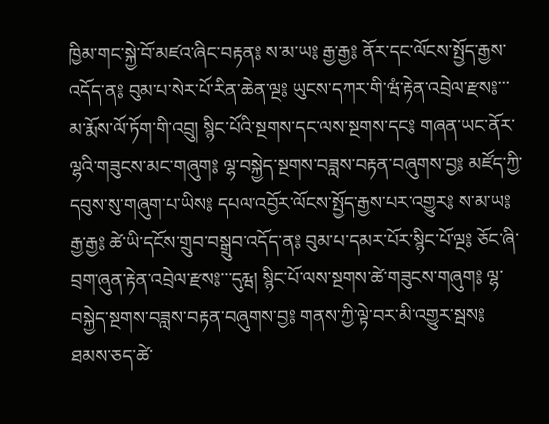ཁྱིམ་གང་སྐྱེ་བོ་མཛའ་ཞིང་བརྟན༔ ས་མ་ཡ༔ རྒྱ་རྒྱ༔ ནོར་དང་ལོངས་སྤྱོད་རྒྱས་འདོད་ན༔ བུམ་པ་སེར་པོ་རིན་ཆེན་ལྔ༔ ཡུངས་དཀར་གི་ཝཾ་རྟེན་འབྲེལ་རྫས༔་་་མ་རྨོས་ལོ་ཏོག་གི་འབྲུ། སྙིང་པོའི་སྔགས་དང་ལས་སྔགས་དང༔ གཞན་ཡང་ནོར་ལྷའི་གཟུངས་མང་གཞུག༔ ལྷ་བསྐྱེད་སྔགས་བཟླས་བརྟན་བཞུགས་བྱ༔ མཛོད་ཀྱི་དབུས་སུ་གཞུག་པ་ཡིས༔ དཔལ་འབྱོར་ལོངས་སྤྱོད་རྒྱས་པར་འགྱུར༔ ས་མ་ཡ༔ རྒྱ་རྒྱ༔ ཚེ་ཡི་དངོས་གྲུབ་བསྒྲུབ་འདོད་ན༔ བུམ་པ་དམར་པོར་སྙིང་པོ་ལྔ༔ ཅོང་ཞི་བྲག་ཞུན་རྟེན་འབྲེལ་རྫས༔་་་དུརྺ། སྙིང་པོ་ལས་སྔགས་ཚེ་གཟུངས་གཞུག༔ ལྷ་བསྐྱེད་སྔགས་བཟླས་བརྟན་བཞུགས་བྱ༔ གནས་ཀྱི་ལྟེ་བར་མི་འགྱུར་སྦས༔ ཐམས་ཅད་ཚེ་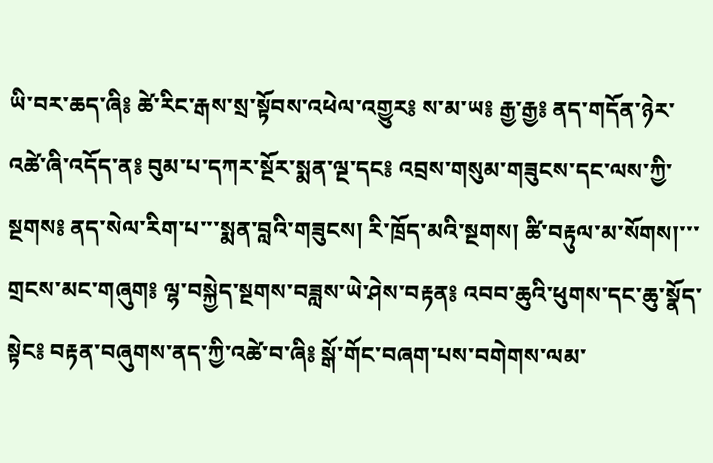ཡི་བར་ཆད་ཞི༔ ཚེ་རིང་རྒས་སྲ་སྟོབས་འཕེལ་འགྱུར༔ ས་མ་ཡ༔ རྒྱ་རྒྱ༔ ནད་གདོན་ཉེར་འཚེ་ཞི་འདོད་ན༔ བུམ་པ་དཀར་སྔོར་སྨན་ལྔ་དང༔ འབྲས་གསུམ་གཟུངས་དང་ལས་ཀྱི་སྔགས༔ ནད་སེལ་རིག་པ་་་སྨན་བླའི་གཟུངས། རི་ཁྲོད་མའི་སྔགས། ཚི་བརྟུལ་མ་སོགས།་་་གྲངས་མང་གཞུག༔ ལྷ་བསྐྱེད་སྔགས་བཟླས་ཡེ་ཤེས་བརྟན༔ འབབ་ཆུའི་ཕུགས་དང་ཆུ་སྣོད་སྟེང༔ བརྟན་བཞུགས་ནད་ཀྱི་འཚེ་བ་ཞི༔ སྒོ་གོང་བཞག་པས་བགེགས་ལམ་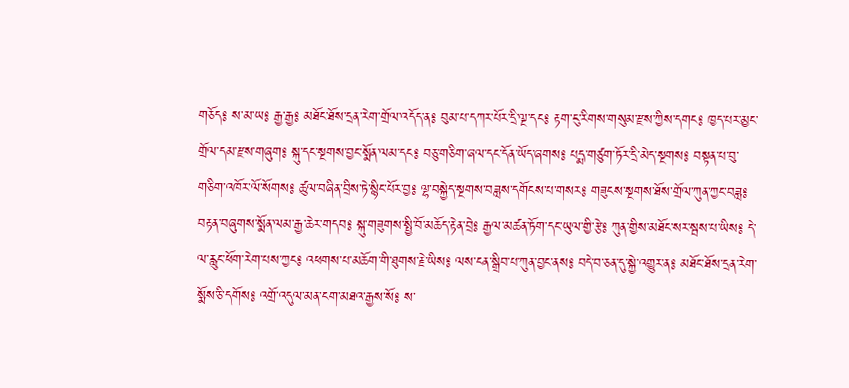གཅོད༔ ས་མ་ཡ༔ རྒྱ་རྒྱ༔ མཐོང་ཐོས་དྲན་རེག་གྲོལ་འདོད་ན༔ བུམ་པ་དཀར་པོར་དྲི་ལྔ་དང༔ རྟག་ངུ་རིགས་གསུམ་རྫས་ཀྱིས་དགང༔ ཁྱད་པར་མྱང་གྲོལ་དམ་རྫས་གཞུག༔ སྐུ་དང་སྔགས་བྱང་སྨོན་ལམ་དང༔ བཅུ་གཅིག་ཞལ་དང་དོན་ཡོད་ཞགས༔ པདྨ་གཙུག་ཏོར་དྲི་མེད་སྔགས༔ བསྟན་པ་བུ་གཅིག་འཁོར་ལོ་སོགས༔ ཚུལ་བཞིན་བྲིས་ཏེ་སྙིང་པོར་བྱ༔ ལྷ་བསྐྱེད་སྔགས་བཟླས་དགོངས་པ་གསར༔ གཟུངས་སྔགས་ཐོས་གྲོལ་ཀུན་ཀྱང་བཟླ༔ བརྟན་བཞུགས་སྨོན་ལམ་རྒྱ་ཆེར་གདབ༔ སྐུ་གཟུགས་སྤྱི་བོ་མཆོད་རྟེན་བྲེ༔ རྒྱལ་མཚན་ཏོག་དང་ཡུལ་གྱི་རྩེ༔ ཀུན་གྱིས་མཐོང་སར་སྦས་པ་ཡིས༔ དེ་ལ་རླུང་ཕོག་རེག་པས་ཀྱང༔ འཕགས་པ་མཆོག་གི་ཐུགས་རྗེ་ཡིས༔ ལས་ངན་སྒྲིབ་པ་ཀུན་བྱང་ནས༔ བདེ་བ་ཅན་དུ་སྐྱེ་འགྱུར་ན༔ མཐོང་ཐོས་དྲན་རེག་སྨོས་ཅི་དགོས༔ འགྲོ་འདུལ་མན་ངག་མཐའ་རྒྱས་སོ༔ ས་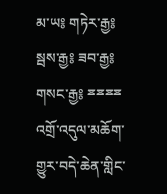མ་ཡ༔ གཏེར་རྒྱ༔ སྦས་རྒྱ༔ ཟབ་རྒྱ༔ གསང་རྒྱ༔ ྈྈྈྈ འགྲོ་འདུལ་མཆོག་གྱུར་བདེ་ཆེན་གླིང་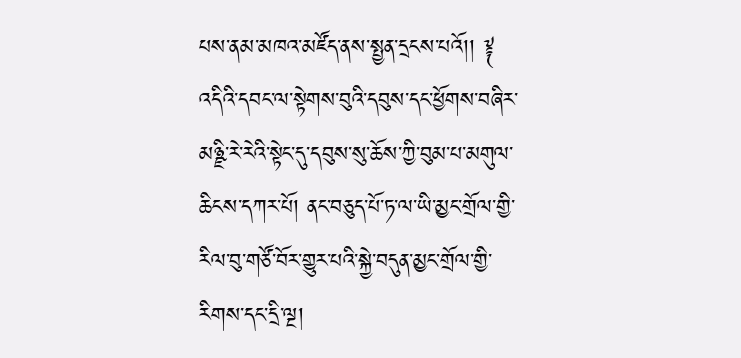པས་ནམ་མཁའ་མཛོད་ནས་སྤྱན་དྲངས་པའོ།། ༈ འདིའི་དབང་ལ་སྟེགས་བུའི་དབུས་དང་ཕྱོགས་བཞིར་མཉྫི་རེ་རེའི་སྟེང་དུ་དབུས་སུ་ཆོས་ཀྱི་བུམ་པ་མགུལ་ཆིངས་དཀར་པོ། ནང་བཅུད་པོ་ཏ་ལ་ཡི་མྱང་གྲོལ་གྱི་རིལ་བུ་གཙོ་བོར་གྱུར་པའི་སྐྱེ་བདུན་མྱང་གྲོལ་གྱི་རིགས་དང་དྲི་ལྔ།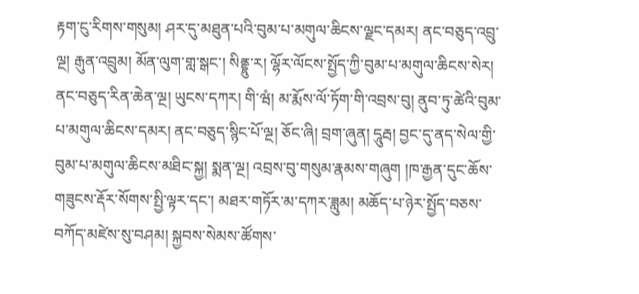རྟག་ངུ་རིགས་གསུམ། ཤར་དུ་མཐུན་པའི་བུམ་པ་མགུལ་ཆིངས་ལྗང་དམར། ནང་བཅུད་འབྲུ་ལྔ། རྒུན་འབྲུམ། མོན་ལུག་གླ་སྒང་། སིནྡྷུ་ར། ལྷོར་ལོངས་སྤྱོད་ཀྱི་བུམ་པ་མགུལ་ཆིངས་སེར། ནང་བཅུད་རིན་ཆེན་ལྔ། ཡུངས་དཀར། གི་ཝཾ། མ་རྨོས་ལོ་ཏོག་གི་འབྲས་བུ། ནུབ་ཏུ་ཚེའི་བུམ་པ་མགུལ་ཆིངས་དམར། ནང་བཅུད་སྙིང་པོ་ལྔ། ཅོང་ཞི། བྲག་ཞུན། དཱུརྦ། བྱང་དུ་ནད་སེལ་གྱི་བུམ་པ་མགུལ་ཆིངས་མཐིང་སྐྱ། སྨན་ལྔ། འབྲས་བུ་གསུམ་རྣམས་གཞུག །ཁ་རྒྱན་དུང་ཆོས་གཟུངས་རྡོར་སོགས་སྤྱི་ལྟར་དང་། མཐར་གཏོར་མ་དཀར་ཟླུམ། མཆོད་པ་ཉེར་སྤྱོད་བཅས་བཀོད་མཛེས་སུ་བཤམ། སྐྱབས་སེམས་ཚོགས་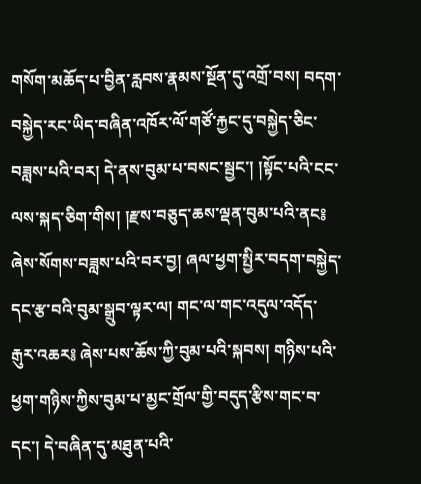གསོག་མཆོད་པ་བྱིན་རླབས་རྣམས་སྔོན་དུ་འགྲོ་བས། བདག་བསྐྱེད་རང་ཡིད་བཞིན་འཁོར་ལོ་གཙོ་རྐྱང་དུ་བསྐྱེད་ཅིང་བཟླས་པའི་བར། དེ་ནས་བུམ་པ་བསང་སྦྱང་། །སྟོང་པའི་ངང་ལས་སྐད་ཅིག་གིས། །རྫས་བཅུད་ཆས་ལྡན་བུམ་པའི་ནང༔ ཞེས་སོགས་བཟླས་པའི་བར་བྱ། ཞལ་ཕྱག་སྤྱིར་བདག་བསྐྱེད་དང་རྩ་བའི་བུམ་སྒྲུབ་ལྟར་ལ། གང་ལ་གང་འདུལ་འདོད་རྒུར་འཆར༔ ཞེས་པས་ཆོས་ཀྱི་བུམ་པའི་སྐབས། གཉིས་པའི་ཕྱག་གཉིས་ཀྱིས་བུམ་པ་མྱང་གྲོལ་གྱི་བདུད་རྩིས་གང་བ་དང་། དེ་བཞིན་དུ་མཐུན་པའི་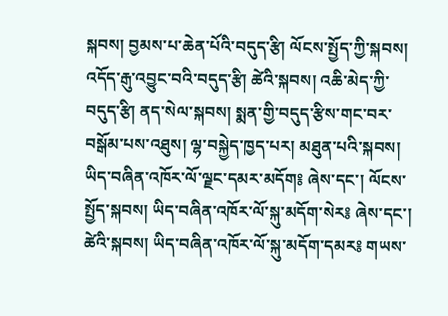སྐབས། བྱམས་པ་ཆེན་པོའི་བདུད་རྩི། ལོངས་སྤྱོད་ཀྱི་སྐབས། འདོད་རྒུ་འབྱུང་བའི་བདུད་རྩི། ཚེའི་སྐབས། འཆི་མེད་ཀྱི་བདུད་རྩི། ནད་སེལ་སྐབས། སྨན་གྱི་བདུད་རྩིས་གང་བར་བསྒོམ་པས་འཐུས། ལྷ་བསྐྱེད་ཁྱད་པར། མཐུན་པའི་སྐབས། ཡིད་བཞིན་འཁོར་ལོ་ལྗང་དམར་མདོག༔ ཞེས་དང་། ལོངས་སྤྱོད་སྐབས། ཡིད་བཞིན་འཁོར་ལོ་སྐུ་མདོག་སེར༔ ཞེས་དང་། ཚེའི་སྐབས། ཡིད་བཞིན་འཁོར་ལོ་སྐུ་མདོག་དམར༔ གཡས་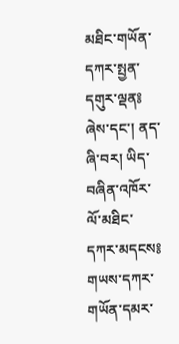མཐིང་གཡོན་དཀར་སྤྱན་དགུར་ལྡན༔ ཞེས་དང་། ནད་ཞི་བར། ཡིད་བཞིན་འཁོར་ལོ་མཐིང་དཀར་མདངས༔ གཡས་དཀར་གཡོན་དམར་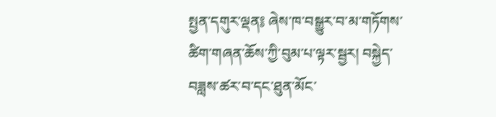སྤྱན་དགུར་ལྡན༔ ཞེས་ཁ་བསྒྱུར་བ་མ་གཏོགས་ཚིག་གཞན་ཆོས་ཀྱི་བུམ་པ་ལྟར་སྦྱར། བསྐྱེད་བཟླས་ཚར་བ་དང་ཐུན་མོང་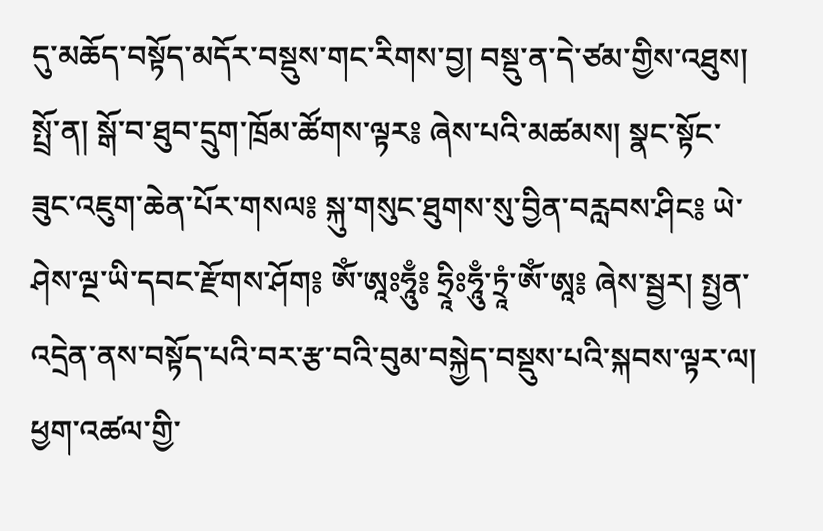དུ་མཆོད་བསྟོད་མདོར་བསྡུས་གང་རིགས་བྱ། བསྡུ་ན་དེ་ཙམ་གྱིས་འཐུས། སྤྲོ་ན། སྒོ་བ་ཐུབ་དྲུག་ཁྲོམ་ཚོགས་ལྟར༔ ཞེས་པའི་མཚམས། སྣང་སྟོང་ཟུང་འཇུག་ཆེན་པོར་གསལ༔ སྐུ་གསུང་ཐུགས་སུ་བྱིན་བརླབས་ཤིང༔ ཡེ་ཤེས་ལྔ་ཡི་དབང་རྫོགས་ཤོག༔ ཨོཾ་ཨཱཿཧཱུྃ༔ ཧྲཱིཿཧཱུྃ་ཏྲཱཾ་ཨོཾ་ཨཱ༔ ཞེས་སྦྱར། སྤྱན་འདྲེན་ནས་བསྟོད་པའི་བར་རྩ་བའི་བུམ་བསྐྱེད་བསྡུས་པའི་སྐབས་ལྟར་ལ། ཕྱག་འཚལ་གྱི་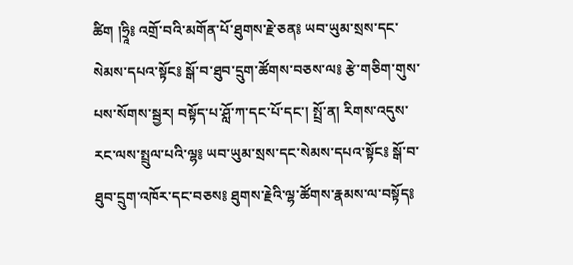ཚིག །ཧྲཱི༔ འགྲོ་བའི་མགོན་པོ་ཐུགས་རྗེ་ཅན༔ ཡབ་ཡུམ་སྲས་དང་སེམས་དཔའ་སྟོང༔ སྒོ་བ་ཐུབ་དྲུག་ཚོགས་བཅས་ལ༔ རྩེ་གཅིག་གུས་པས་སོགས་སྦྱར། བསྟོད་པ་ཤློ་ཀ་དང་པོ་དང་། སྤྲོ་ན། རིགས་འདུས་རང་ལས་སྤྲུལ་པའི་ལྷ༔ ཡབ་ཡུམ་སྲས་དང་སེམས་དཔའ་སྟོང༔ སྒོ་བ་ཐུབ་དྲུག་འཁོར་དང་བཅས༔ ཐུགས་རྗེའི་ལྷ་ཚོགས་རྣམས་ལ་བསྟོད༔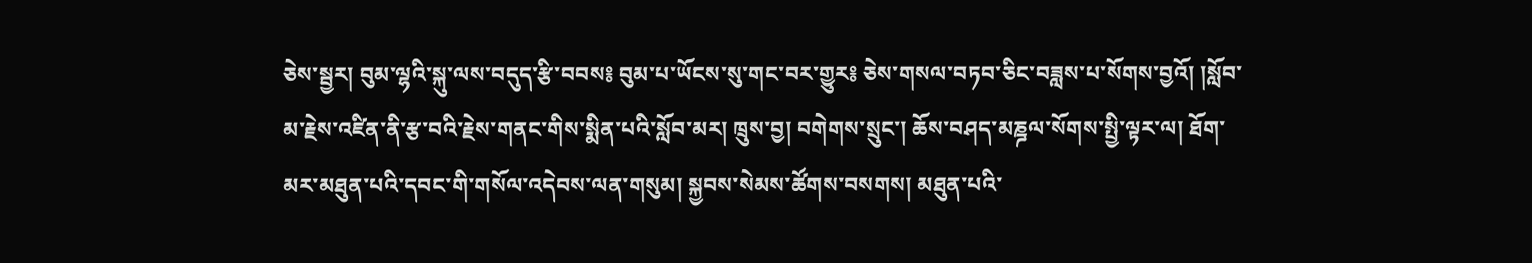ཅེས་སྦྱར། བུམ་ལྷའི་སྐུ་ལས་བདུད་རྩི་བབས༔ བུམ་པ་ཡོངས་སུ་གང་བར་གྱུར༔ ཅེས་གསལ་བཏབ་ཅིང་བཟླས་པ་སོགས་བྱའོ། །སློབ་མ་རྗེས་འཛིན་ནི་རྩ་བའི་རྗེས་གནང་གིས་སྨིན་པའི་སློབ་མར། ཁྲུས་བྱ། བགེགས་སྲུང་། ཆོས་བཤད་མཎྜལ་སོགས་སྤྱི་ལྟར་ལ། ཐོག་མར་མཐུན་པའི་དབང་གི་གསོལ་འདེབས་ལན་གསུམ། སྐྱབས་སེམས་ཚོགས་བསགས། མཐུན་པའི་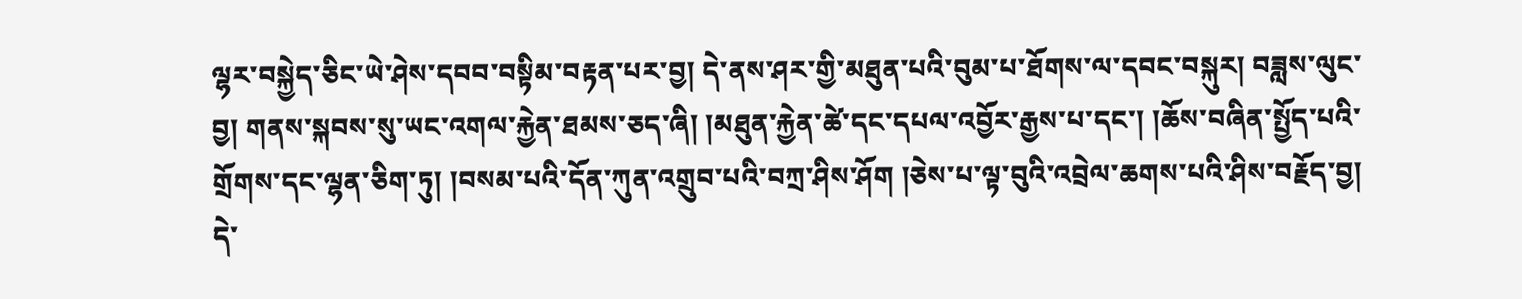ལྷར་བསྐྱེད་ཅིང་ཡེ་ཤེས་དབབ་བསྟིམ་བརྟན་པར་བྱ། དེ་ནས་ཤར་གྱི་མཐུན་པའི་བུམ་པ་ཐོགས་ལ་དབང་བསྐུར། བཟླས་ལུང་བྱ། གནས་སྐབས་སུ་ཡང་འགལ་རྐྱེན་ཐམས་ཅད་ཞི། །མཐུན་རྐྱེན་ཚེ་དང་དཔལ་འབྱོར་རྒྱས་པ་དང་། །ཆོས་བཞིན་སྤྱོད་པའི་གྲོགས་དང་ལྷན་ཅིག་ཏུ། །བསམ་པའི་དོན་ཀུན་འགྲུབ་པའི་བཀྲ་ཤིས་ཤོག །ཅེས་པ་ལྟ་བུའི་འབྲེལ་ཆགས་པའི་ཤིས་བརྗོད་བྱ། དེ་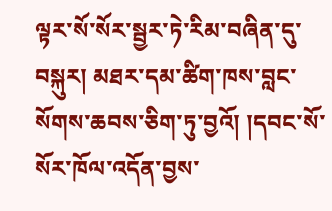ལྟར་སོ་སོར་སྦྱར་ཏེ་རིམ་བཞིན་དུ་བསྐུར། མཐར་དམ་ཚིག་ཁས་བླང་སོགས་ཆབས་ཅིག་ཏུ་བྱའོ། །དབང་སོ་སོར་ཁོལ་འདོན་བྱས་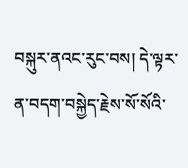བསྐུར་ནའང་རུང་བས། དེ་ལྟར་ན་བདག་བསྐྱེད་རྗེས་སོ་སོའི་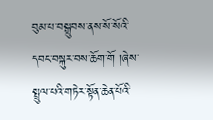བུམ་པ་བསྒྲུབས་ནས་སོ་སོའི་དབང་བསྐུར་བས་ཆོག་གོ །ཞེས་སྤྲུལ་པའི་གཏེར་སྟོན་ཆེན་པོའི་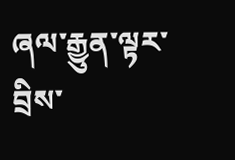ཞལ་རྒྱུན་ལྟར་བྲིས་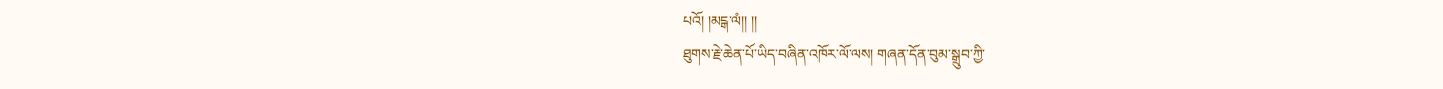པའོ། །མངྒ་ལཾ།། །།
ཐུགས་རྗེ་ཆེན་པོ་ཡིད་བཞིན་འཁོར་ལོ་ལས། གཞན་དོན་བུམ་སྒྲུབ་ཀྱི་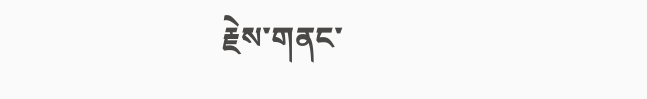རྗེས་གནང་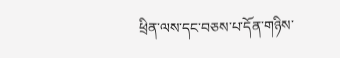ཕྲིན་ལས་དང་བཅས་པ་དོན་གཉིས་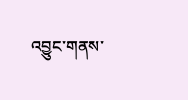འབྱུང་གནས་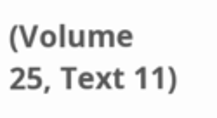(Volume 25, Text 11)